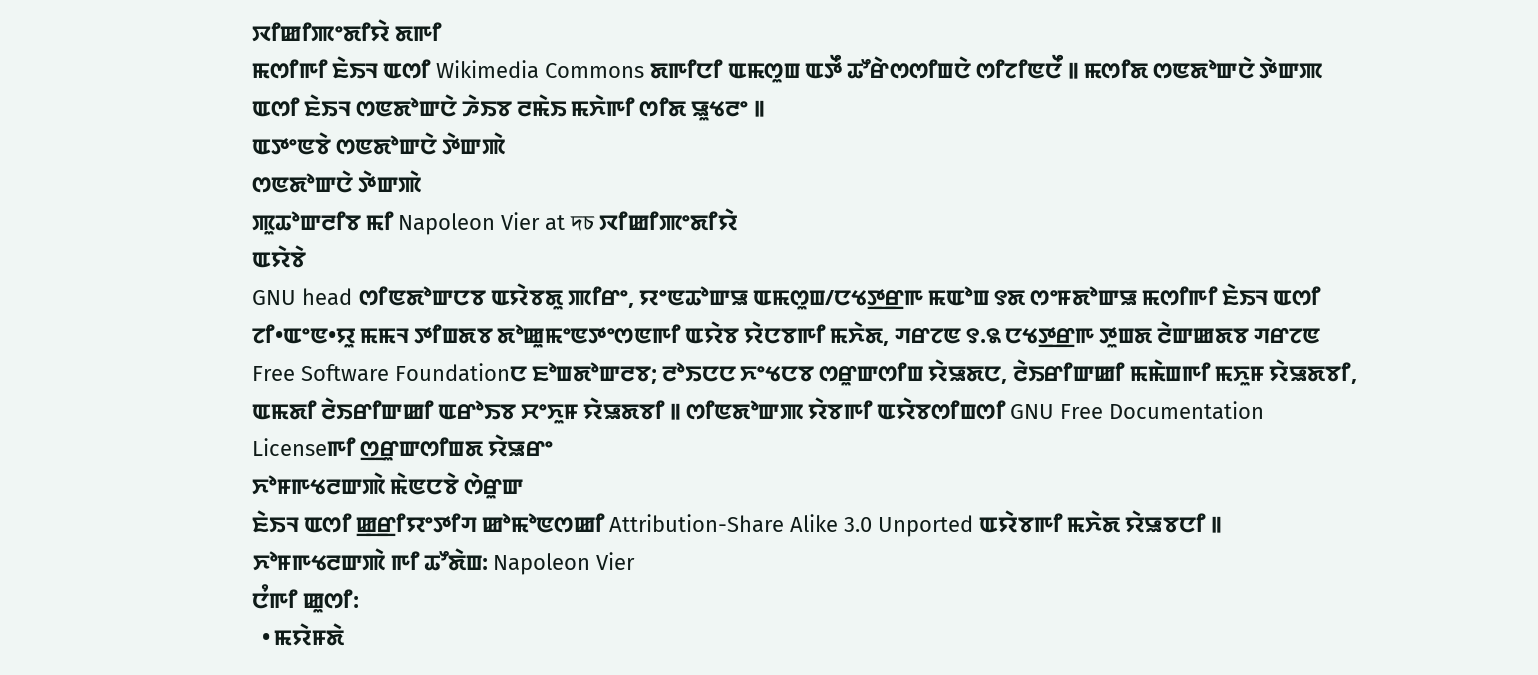ꯋꯤꯀꯤꯄꯦꯗꯤꯌꯥ ꯗꯒꯤ
ꯃꯁꯤꯒꯤ ꯐꯥꯏꯜ ꯑꯁꯤ Wikimedia Commons ꯗꯒꯤꯅꯤ ꯑꯃꯁꯨꯡ ꯑꯇꯩ ꯊꯧꯔꯥꯁꯁꯤꯡꯅꯥ ꯁꯤꯖꯤꯟꯅꯩ ꯫ ꯃꯁꯤꯗ ꯁꯟꯗꯣꯛꯅꯥ ꯇꯥꯛꯄ ꯑꯁꯤ ꯐꯥꯏꯜ ꯁꯟꯗꯣꯛꯅꯥ ꯍꯥꯏꯕ ꯂꯃꯥꯏ ꯃꯈꯥꯒꯤ ꯁꯤꯗ ꯎꯨꯠꯂꯦ ꯫
ꯑꯇꯦꯟꯕꯥ ꯁꯟꯗꯣꯛꯅꯥ ꯇꯥꯛꯄꯥ
ꯁꯟꯗꯣꯛꯅꯥ ꯇꯥꯛꯄꯥ
ꯄꯨꯊꯣꯛꯂꯤꯕ ꯃꯤ Napoleon Vier at দচ ꯋꯤꯀꯤꯄꯦꯗꯤꯌꯥ
ꯑꯌꯥꯕꯥ
GNU head ꯁꯤꯟꯗꯣꯛꯅꯕ ꯑꯌꯥꯕꯗꯨ ꯄꯤꯔꯦ, ꯌꯦꯟꯊꯣꯛꯎ ꯑꯃꯁꯨꯡ/ꯅꯠꯇ꯭ꯔꯒ ꯃꯑꯣꯡ ꯱ꯗ ꯁꯦꯝꯗꯣꯛꯎ ꯃꯁꯤꯒꯤ ꯐꯥꯏꯜ ꯑꯁꯤ ꯖꯤ•ꯑꯦꯟ•ꯌꯨ ꯃꯃꯜ ꯇꯤꯡꯗꯕ ꯗꯣꯀꯨꯃꯦꯟꯇꯦꯁꯟꯒꯤ ꯑꯌꯥꯕ ꯌꯥꯅꯕꯒꯤ ꯃꯈꯥꯗ, ꯚꯔꯖꯟ ꯱.꯲ ꯅꯠꯇ꯭ꯔꯒ ꯇꯨꯡꯗ ꯂꯥꯛꯀꯗꯕ ꯚꯔꯖꯟ Free Software Foundationꯅ ꯐꯣꯡꯗꯣꯛꯂꯕ; ꯂꯣꯏꯅꯅ ꯈꯦꯠꯅꯕ ꯁꯔꯨꯛꯁꯤꯡ ꯌꯥꯎꯗꯅ, ꯂꯥꯏꯔꯤꯛꯀꯤ ꯃꯃꯥꯡꯒꯤ ꯃꯈꯨꯝ ꯌꯥꯎꯗꯕꯤ, ꯑꯃꯗꯤ ꯂꯥꯏꯔꯤꯛꯀꯤ ꯑꯔꯣꯏꯕ ꯆꯦꯈꯨꯝ ꯌꯥꯎꯗꯕꯤ ꯫ ꯁꯤꯟꯗꯣꯛꯄ ꯌꯥꯕꯒꯤ ꯑꯌꯥꯕꯁꯤꯡꯁꯤ GNU Free Documentation Licenseꯒꯤ ꯁ꯭ꯔꯨꯛꯁꯤꯡꯗ ꯌꯥꯎꯔꯦ
ꯈꯣꯝꯒꯠꯂꯛꯄꯥ ꯃꯥꯟꯅꯕꯥ ꯁꯥꯔꯨꯛ
ꯐꯥꯏꯜ ꯑꯁꯤ ꯀ꯭ꯔꯤꯌꯦꯇꯤꯚ ꯀꯣꯃꯣꯟꯁꯀꯤ Attribution-Share Alike 3.0 Unported ꯑꯌꯥꯕꯒꯤ ꯃꯈꯥꯗ ꯌꯥꯎꯕꯅꯤ ꯫
ꯈꯣꯝꯒꯠꯂꯛꯄꯥ ꯒꯤ ꯊꯧꯗꯥꯡ: Napoleon Vier
ꯅꯪꯒꯤ ꯀꯨꯁꯤ:
  • ꯃꯌꯥꯝꯗꯥ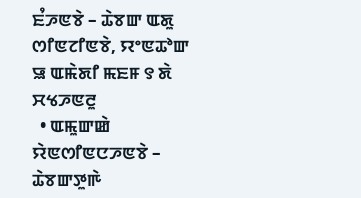ꯐꯪꯍꯟꯕꯥ – ꯊꯥꯕꯛ ꯑꯗꯨ ꯁꯤꯟꯖꯤꯟꯕꯥ, ꯌꯦꯟꯊꯣꯛ ꯎ ꯑꯃꯥꯗꯤ ꯃꯐꯝ ꯱ ꯗꯥ ꯆꯠꯍꯟꯂꯨ
  • ꯑꯃꯨꯛꯀꯥ ꯌꯥꯟꯁꯤꯟꯅꯍꯟꯕꯥ – ꯊꯥꯕꯛꯇꯨꯒꯥ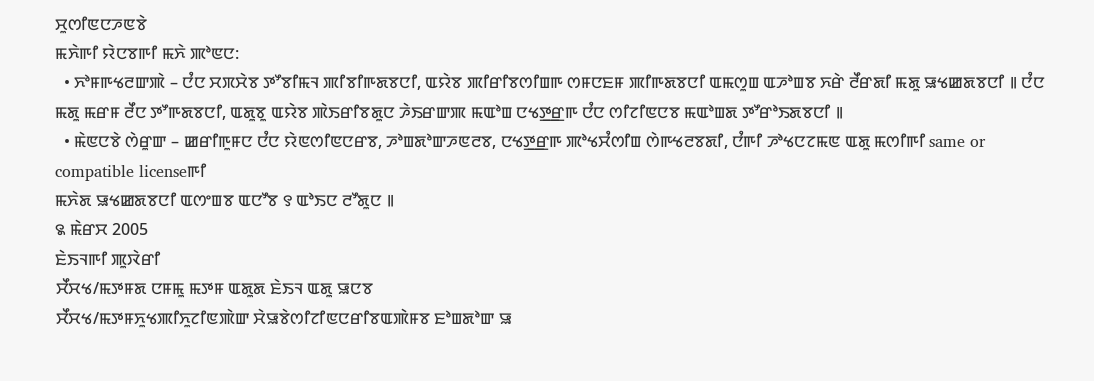ꯆꯨꯁꯤꯟꯅꯍꯟꯕꯥ
ꯃꯈꯥꯒꯤ ꯌꯥꯅꯕꯒꯤ ꯃꯈꯥ ꯄꯣꯟꯅ:
  • ꯈꯣꯝꯒꯠꯂꯛꯄꯥ – ꯅꯪꯅ ꯆꯞꯆꯥꯕ ꯇꯧꯕꯤꯃꯜ ꯄꯤꯕꯤꯒꯗꯕꯅꯤ, ꯑꯌꯥꯕ ꯄꯤꯔꯤꯕꯁꯤꯡꯒ ꯁꯝꯅꯐꯝ ꯄꯤꯒꯗꯕꯅꯤ ꯑꯃꯁꯨꯡ ꯑꯍꯣꯡꯕ ꯈꯔꯥ ꯂꯩꯔꯗꯤ ꯃꯗꯨ ꯎꯠꯀꯗꯕꯅꯤ ꯫ ꯅꯪꯅ ꯃꯗꯨ ꯃꯔꯝ ꯂꯩꯅ ꯇꯧꯒꯗꯕꯅꯤ, ꯑꯗꯨꯕꯨ ꯑꯌꯥꯕ ꯄꯥꯏꯔꯤꯕꯗꯨꯅ ꯍꯥꯏꯔꯛꯄ ꯃꯑꯣꯡ ꯅꯠꯇ꯭ꯔꯒ ꯅꯪꯅ ꯁꯤꯖꯤꯟꯅꯕ ꯃꯑꯣꯡꯗ ꯇꯧꯔꯣꯏꯗꯕꯅꯤ ꯫
  • ꯃꯥꯟꯅꯕꯥ ꯁꯥꯔꯨꯛ – ꯀꯔꯤꯒꯨꯝꯅ ꯅꯪꯅ ꯌꯥꯟꯁꯤꯟꯅꯔꯕ, ꯍꯣꯡꯗꯣꯛꯍꯟꯂꯕ, ꯅꯠꯇ꯭ꯔꯒ ꯄꯣꯠꯆꯪꯁꯤꯡ ꯁꯥꯒꯠꯂꯕꯗꯤ, ꯅꯪꯒꯤ ꯍꯣꯠꯅꯖꯃꯟ ꯑꯗꯨ ꯃꯁꯤꯒꯤ same or compatible licenseꯒꯤ
ꯃꯈꯥꯗ ꯎꯠꯀꯗꯕꯅꯤ ꯑꯁꯦꯡꯕ ꯑꯅꯧꯕ ꯱ ꯑꯣꯏꯅ ꯂꯧꯗꯨꯅ ꯫
꯲ ꯃꯥꯔꯆ 2005
ꯐꯥꯏꯜꯒꯤ ꯄꯨꯋꯥꯔꯤ
ꯆꯩꯆꯠ/ꯃꯇꯝꯗ ꯅꯝꯃꯨ ꯃꯇꯝ ꯑꯗꯨꯗ ꯐꯥꯏꯜ ꯑꯗꯨ ꯎꯅꯕ
ꯆꯩꯆꯠ/ꯃꯇꯝꯈꯨꯠꯄꯤꯈꯨꯖꯤꯟꯄꯥꯛ ꯆꯥꯎꯕꯥꯁꯤꯖꯤꯟꯅꯔꯤꯕꯑꯄꯥꯝꯕ ꯐꯣꯡꯗꯣꯛ ꯎ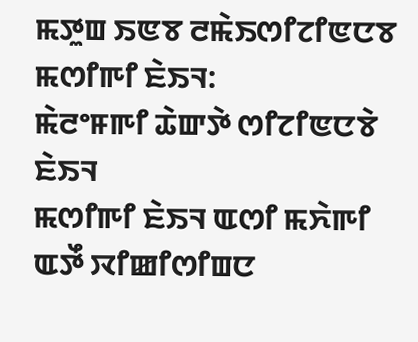ꯃꯇꯨꯡ ꯏꯟꯕ ꯂꯃꯥꯏꯁꯤꯖꯤꯟꯅꯕ ꯃꯁꯤꯒꯤ ꯐꯥꯏꯜ:
ꯃꯥꯂꯦꯝꯒꯤ ꯊꯥꯛꯇꯥ ꯁꯤꯖꯤꯟꯅꯕꯥ ꯐꯥꯏꯜ
ꯃꯁꯤꯒꯤ ꯐꯥꯏꯜ ꯑꯁꯤ ꯃꯈꯥꯒꯤ ꯑꯇꯩ ꯋꯤꯀꯤꯁꯤꯡꯅ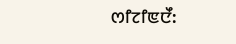ꯁꯤꯖꯤꯟꯅꯩ: